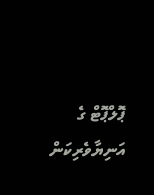ޕޮލްޕޮޓް ގެ އަނިޔާވެރިކަން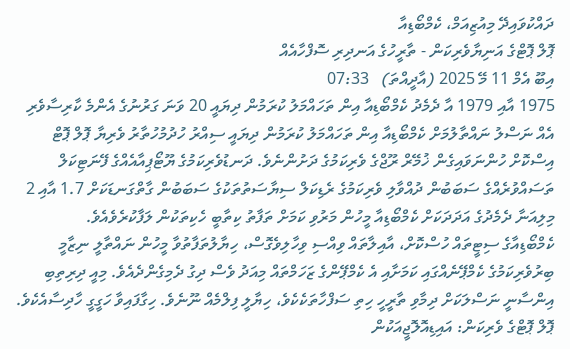ދައްކުވައިދޭ މިއުޒިއަމް، ކެމްބޯޑިއާ
ޕޮލް ޕޮޓްގެ އަނިޔާވެރިކަން - ތާރީހުގެ އަނދިރި ސޮފްހާއެއް
އިބޫ އެމް 11 މޭ 2025 (އާދީއްތަ)   07:33
1975 އާއި 1979 އާ ދެމެދު ކެމްބޯޑިއާ އިން ތަހައްމަލު ކުރަމުން ދިޔައީ 20 ވަނަ ގަރުނުގެ އެންމެ ކާރިސާވެރި އެއް ނަސްލު ނައްތާލުމަށް ކެމްބޯޑިއާ އިން ތަހައްމަލު ކުރަމުން ދިޔައީ ސިއްރު ހުދުމުހުތާރު ވެރިޔާ ޕޮލް ޕޮޓް އިސްކޮށް ހުންނަވައިގެން ޚުމޭރް ރޫޖްގެ ވެރިކަމުގެ ދަށުންނެވެ. ދަނޑުވެރިކަމުގެ ޔޫޓޯޕިއާއެއްގެ ފޭނަޓިކަލް ތަސައްވުރެއްގެ ސަބަބުން ދުއްވާލި ވެރިކަމުގެ ރެޑިކަލް ސިޔާސަތުތަކުގެ ސަބަބުން ގާތްގަނޑަކަށް 1.7 އާއި 2 މިލިއަނާ ދެމެދުގެ އަދަދަކަށް ކެމްބޯޑިއާ މީހުން މަރުވި ކަމަށް ތަފާތު ކިތާބީ ހެކިތަކުން ލަފާކުރެވެއެވެ.
ކެމްބޯޑިއާގެ ސިޓީތައް ހުސްކޮށް، އާއިލާތައް ވިއްސި ވިހާލިވެގޮސް، ހިޔާލުތަފާތުވާ މީހުން ނައްތާލީ ނިޒާމީ ބިރުވެރިކަމުގެ ކެމްޕޭނެއްގައި ކަމަށާއި އެ ކެމްޕޭންގެ ޒަހަމްތައް މިއަދު ވެސް ދިގު ދެމިގެންދެއެވެ. މިއީ ދިރިތިބި އިންސާނީ ނަސްލަކަށް ދިމާވި ތާރީހީ ހިތި ސަފްހާތަކެކެވެ، ހިޔާލީ ފިލްމެއް ނޫނެވެ. ހިގާފައިވާ ހަގީގީ ހާދިސާއެކެވެ.
ޕޮލް ޕޮޓްގެ ވެރިކަން: އައިޑިއޮލޮޖީއަކުން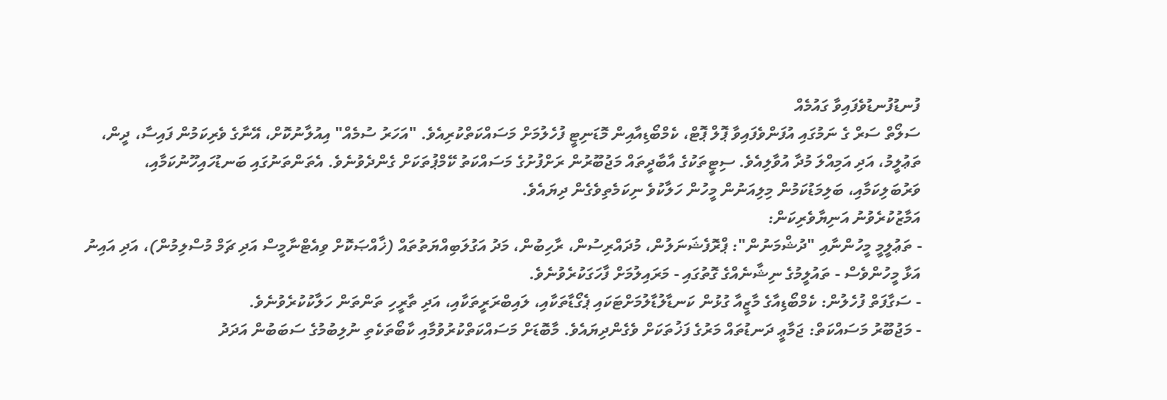ފުނޑުފުނޑުވެފައިވާ ގައުމެއް
ސަލޯތް ސަރް ގެ ނަމުގައި އުފަންވެފައިވާ ޕޮލް ޕޮޓް، ކެމްބޯޑިއާއިން މޮޑަނިޓީ ފުހެލުމަށް މަސައްކަތްކުރިއެވެ. "އަހަރު ސުމެއް" އިއުލާނުކޮށް، އޭނާގެ ވެރިކަމުން ފައިސާ، ދީން، ތަޢުލީމު، އަދި އަމިއްލަ މުދާ އުވާލިއެވެ. ސިޓީތަކުގެ އާބާދީތައް މަޖުބޫރުން ރަށްފުށުގެ މަސައްކަތު ކޭމްޕުތަކަށް ގެންދެވުނެވެ. އެތަންތަނުގައި ބަނޑުހައިހޫނުކަމާއި، ވަރުބަލިކަމާއި، ބަލިމަޑުކަމުން މިލިއަނުން މީހުން ހަލާކުވެ ނިކަމެތިވެގެން ދިޔައެވެ.
އަމާޒުކުރެވުނު އަނިޔާވެރިކަން:
- ތަޢުލީމީ މީހުންނާއި "ދުޝްމަނުން": ޕްރޮފެޝަނަލުން، މުދައްރިސުން، ރާހިބުން، މަދު އަގުލަބިއްޔަތުތައް (ޚާއްޞަކޮށް ވިއެޓްނާމީސް އަދި ޗަމް މުސްލިމުން)، އަދި އައިނު އަޅާ މީހުންވެސް - ތައުލީމުގެ ނިޝާނެއްގެ ގޮތުގައި - މަރައިލުމަށް ފާހަގަކުރެވުނެވެ.
- ސަގާފަތް ފުހެލުން: ކެމްބޯޑިއާގެ މާޒީއާ ގުޅުން ކަނޑާލުޑާލުމަށްޓަކައި ޕެގޯޑާތަކާއި، ލައިބްރަރީތަކާއި، އަދި ތާރީހި ތަންތަން ހަލާކުކުރެވުނެވެ.
- މަޖުބޫރު މަސައްކަތް: ޖަމާޢީ ދަނޑުތައް މަރުގެ ފަޚުތަކަށް ވެގެންދިޔައެވެ. މާބޮޑަށް މަސައްކަތްކުރުވުމާއި ކާބޯތަކެތި ނުލިބުމުގެ ސަބަބުން އަދަދު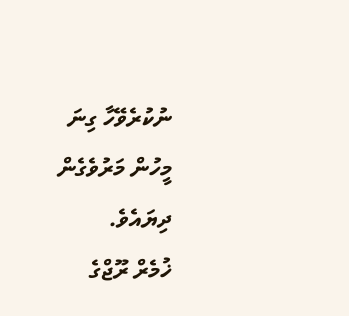ނުކުރެވޭހާ ގިނަ މީހުން މަރުވެގެން ދިޔައެވެ.
ޚުމެރް ރޫޖްގެ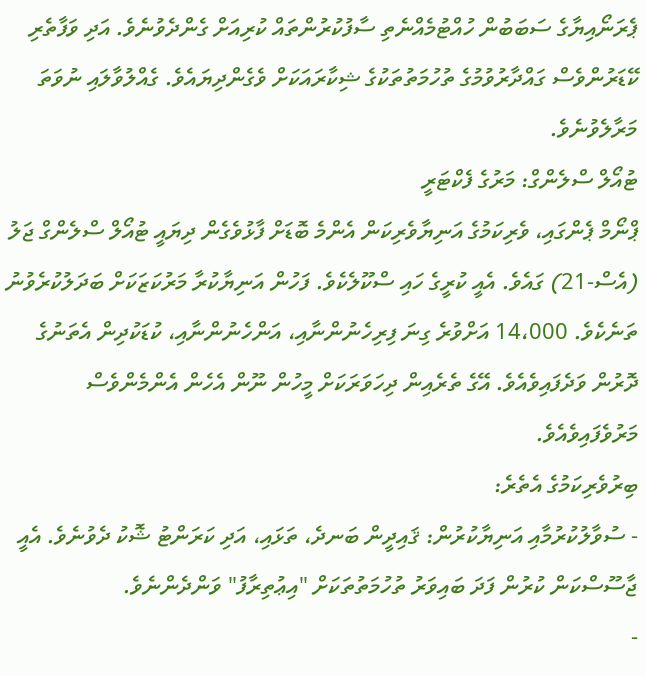ޕެރަނޯއިޔާގެ ސަބަބުން ހުއްޓުމެއްނެތި ސާފުކުރުންތައް ކުރިއަށް ގެންދެވުނެވެ. އަދި ވަފާތެރި ކޭޑަރުންވެސް ގައްދާރުވުމުގެ ތުހުމަތުތަކުގެ ޝިކާރައަކަށް ވެގެންދިޔައެވެ. ގެއްލުވާލައި ނުވަތަ މަރާލެވުނެވެ.
ޓުއޯލް ސްލެންގް: މަރުގެ ފެކްޓަރީ
ޕްނޯމް ޕެންގައި، ވެރިކަމުގެ އަނިޔާވެރިކަން އެންމެ ބޮޑަށް ފާޅުވެގެން ދިޔައީ ޓުއޯލް ސްލެންގް ޖަލު (އެސް-21) ގައެވެ. އެއީ ކުރީގެ ހައި ސްކޫލެކެވެ. ފަހުން އަނިޔާކުރާ މަރުކަޒަކަށް ބަދަލުކުރެވުނު ތަނެކެވެ. 14،000 އަށްވުރެ ގިނަ ފިރިހެނުންނާއި، އަންހެނުންނާއި، ކުޑަކުދިން އެތަނުގެ ދޮރުން ވަދެފައިވެއެވެ. އޭގެ ތެރެއިން ދިހަވަރަކަށް މީހުން ނޫން އެހެން އެންމެންވެސް މަރުވެފައިވެއެވެ.
ބިރުވެރިކަމުގެ އެތެރެ:
- ސުވާލުކުރުމާއި އަނިޔާކުރުން: ޤައިދީން ބަނދެ، ތަޅައި، އަދި ކަރަންޓު ޝޮކު ދެވުނެވެ. އެއީ ޖާސޫސްކަން ކުރުން ފަދަ ބައިވަރު ތުހުމަތުތަކަށް "އިޢުތިރާފު" ވަންދެންނެވެ.
-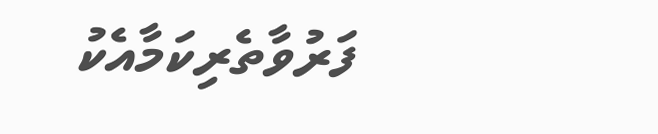ފަރުވާތެރިކަމާއެކު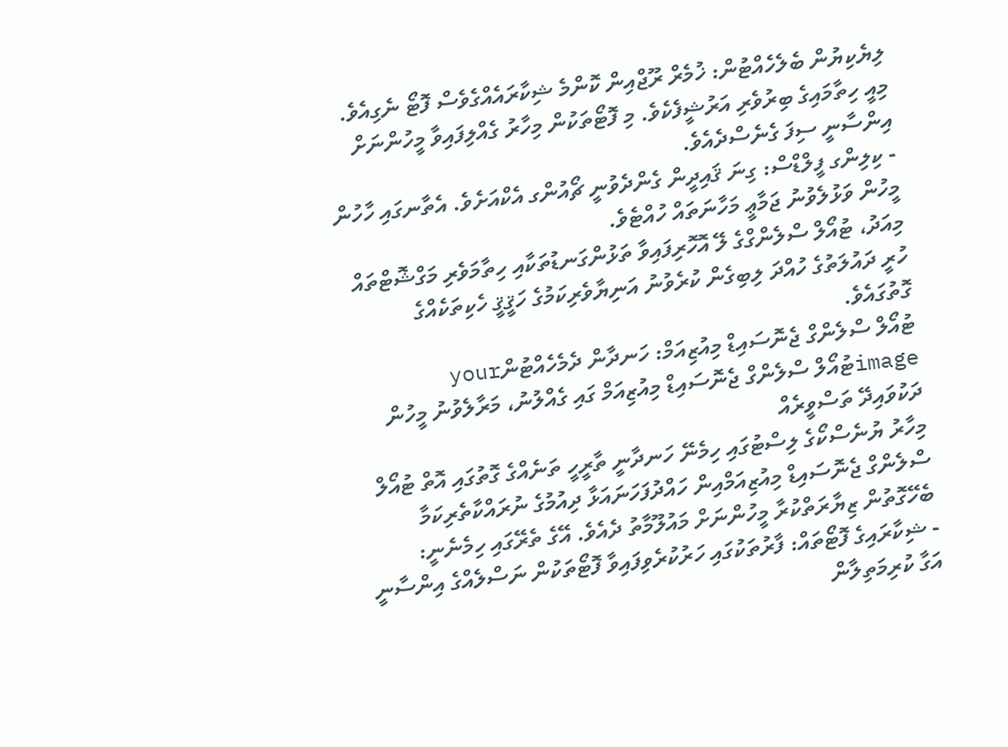ލިޔެކިޔުން ބެލެހެއްޓުން: ޚުމެރް ރޫޖްއިން ކޮންމެ ޝިކާރައެއްގެވެސް ފޮޓޯ ނެގިއެވެ. މިއީ ހިތާމައިގެ ބިރުވެރި އަރުޝީފެކެވެ. މި ފޮޓޯތަކުން މިހާރު ގެއްލިފައިވާ މީހުންނަށް އިންސާނީ ސިފަ ގެނެސްދެއެވެ.
- ކިލިންގ ފީލްޑްސް: ގިނަ ޤައިދީން ގެންދެވުނީ ޗޯއުންގ އެކްއަށެވެ. އެތާނގައި ހާހުން މީހުން ވަޅުލެވުނު ޖަމާޢީ މަހާނަތައް ހުއްޓެވެ.
މިއަދު، ޓުއޯލް ސްލެންގްގެ ލޭ އޮހޮރިފައިވާ ތަޅުންގަނޑުތަކާއި ހިތާމަވެރި މަގްޝޮޓްތައް ހުރީ ދައުލަތުގެ ހުއްދަ ލިބިގެން ކުރެވުނު އަނިޔާވެރިކަމުގެ ހަޤީޤީ ހެކިތަކެއްގެ ގޮތުގައެވެ.
ޓުއޯލް ސްލެންގް ޖެނޮސައިޑް މިއުޒިއަމް: ހަނދާން ދެމެހެއްޓުންyour imageޓުއޯލް ސްލެންގް ޖެނޮސައިޑް މިއުޒިއަމް ގައި ގެއްލުނު، މަރާލެވުނު މީހުން ދަކުވައިދޭ ތަސްވީރެއް
މިހާރު ޔުނެސްކޯގެ ލިސްޓުގައި ހިމެނޭ ހަނދާނީ ތާރީހީ ތަނެއްގެ ގޮތުގައި އޮތް ޓުއޯލް ސްލެންގް ޖެނޮސައިޑް މިއުޒިއަމްއިން ހައްދުފަހަނައަޅާ ދިއުމުގެ ނުރައްކާތެރިކަމާ ބެހޭގޮތުން ޒިޔާރަތްކުރާ މީހުންނަށް މައުލޫމާތު ދެއެވެ. އޭގެ ތެރޭގައި ހިމެނެނީ:
- ޝިކާރައިގެ ފޮޓޯތައް: ފާރުތަކުގައި ހަރުކުރެވިފައިވާ ފޮޓޯތަކުން ނަސްލެއްގެ އިންސާނީ އަގާ ކުރިމަތިލާން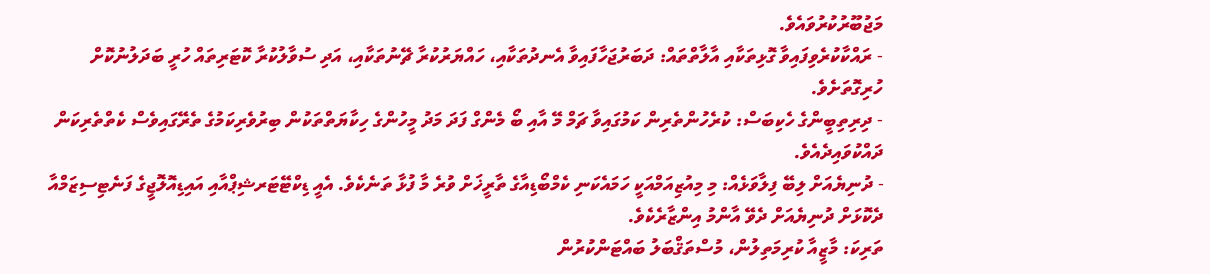މަޖުބޫރުކުރުވައެވެ.
- ރައްކާކުރެވިފައިވާ ގޮޅިތަކާއި އާލާތްތައް: ދަބަރުޖަހާފައިވާ އެނދުތަކާއި، ހައްޔަރުކުރާ ޗޭނުތަކާއި، އަދި ސުވާލުކުރާ ކޮޓަރިތައް ހުރީ ބަދަލުނުކޮށް ހުރިގޮތަށެވެ.
- ދިރިތިބީންގެ ހެކިބަސް: ކުރެހުންތެރިން ކަމުގައިވާ ޗަމް މޭ އާއި ބޯ މެންގް ފަދަ މަދު މީހުންގެ ހިކާޔަތްތަކުން ބިރުވެރިކަމުގެ ތެރޭގައިވެސް ކެތްތެރިކަން ދައްކުވައިދެއެވެ.
- ދުނިޔެއަށް ލިބޭ ފިލާވަޅެއް: މި މިއުޒިއަމްއަކީ ހަމައެކަނި ކެމްބޯޑިއާގެ ތާރީޚަށް ވުރެ މާ ފުޅާ ތަނެކެވެ. އެއީ ޑިކްޓޭޓަރޝިޕްއާއި އައިޑިއޮލޮޖީގެ ފަނެޓިސިޒަމްއާ ދެކޮޅަށް ދުނިޔެއަށް ދެވޭ އާންމު އިންޒާރެކެވެ.
ތަރިކަ: މާޒީއާ ކުރިމަތިލުން، މުސްތަޤްބަލު ބައްޓަންކުރުން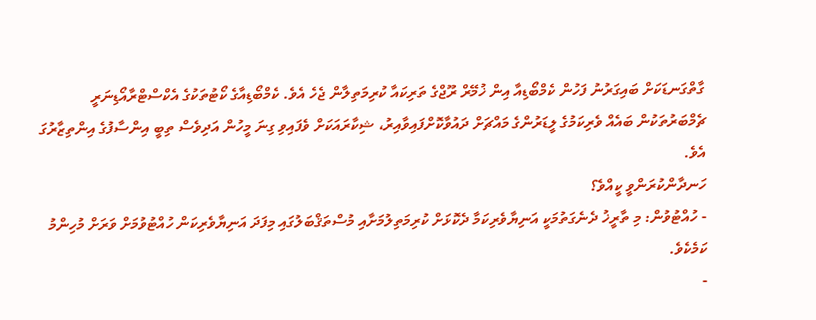ގާތްގަނޑަކަށް ބައިގަރުނު ފަހުން ކެމްބޯޑިއާ އިން ޚުމޭރް ރޫޖްގެ ތަރިކައާ ކުރިމަތިލާން ޖެހެ އެވެ. ކެމްބޯޑިއާގެ ކޯޓުތަކުގެ އެކްސްޓްރާއޯޑިނަރީ ޗެމްބަރުތަކުން ބައެއް ވެރިކަމުގެ ލީޑަރުންގެ މައްޗަށް ދައުވާކޮށްފައިވާއިރު، ޝިކާރައަކަށް ވެފައިވި ގިނަ މީހުން އަދިވެސް ތިބީ އިންސާފުގެ އިންތިޒާރުގަ އެވެ.
ހަނދާންކުރަންވީ ކީއްވެ؟
- ހުއްޓުވުން: މި ތާރީޚު ދެނެގަތުމަކީ އަނިޔާވެރިކަމާ ދެކޮޅަށް ކުރިމަތިލުމަށާއި މުސްތަޤްބަލުގައި މިފަދަ އަނިޔާވެރިކަން ހުއްޓުވުމަށް ވަރަށް މުހިންމު ކަމެކެވެ.
-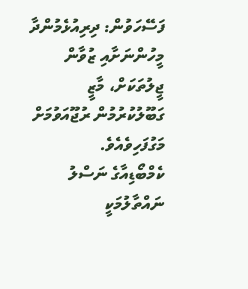ފަސޭހަވުން: ދިރިއުޅެމުންދާ މީހުންނަށާއި ޒުވާން ޖީލުތަކަށް، މާޒީ ގަބޫލުކުރުމުން ރުޖޫއަވުމަށް މަގުފަހިވެއެވެ.
ކެމްބޯޑިއާގެ ނަސްލު ނައްތާލުމަކީ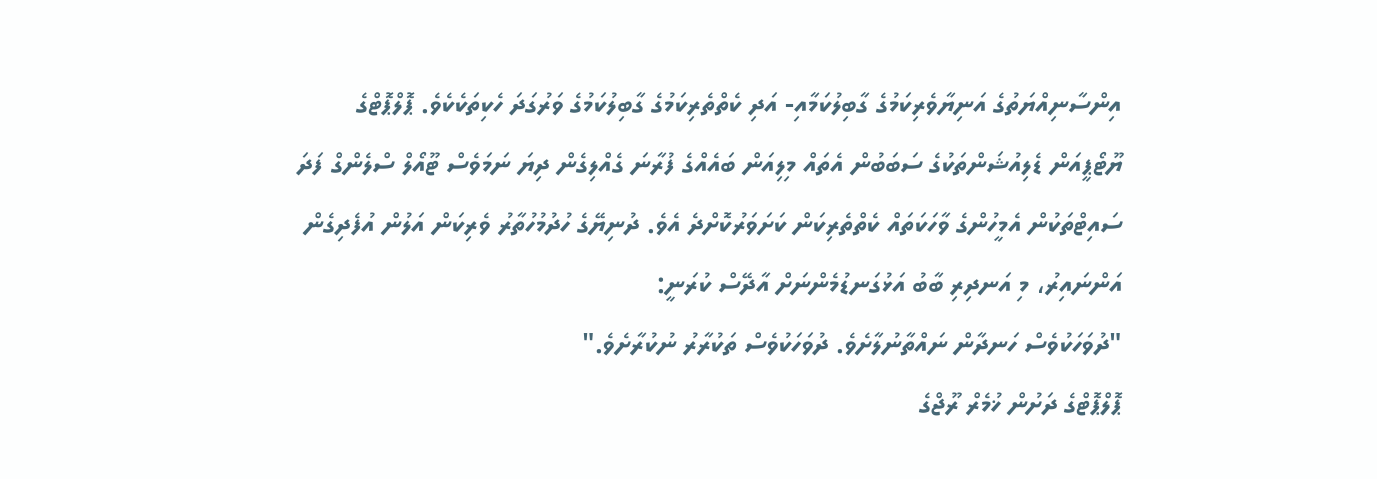އިންސާނިއްޔަތުގެ އަނިޔާވެރިކަމުގެ ގާބިލުކަމާއި- އަދި ކެތްތެރިކަމުގެ ގާބިލުކަމުގެ ވަރުގަދަ ހެކިތަކެކެވެ. ޕޮލްޕޮޓްގެ ޔޫޓޯޕީއަން ޑެލިއުޝަންތަކުގެ ސަބަބުން އެތައް މިލިއަން ބައެއްގެ ފުރާނަ ގެއްލިގެން ދިޔަ ނަމަވެސް ޓޫއޯލް ސްލެންގް ފަދަ ސައިޓްތަކުން އެމީހުންގެ ވާހަކަތައް ކެތްތެރިކަން ކަށަވަރުކޮށްދެ އެވެ. ދުނިޔޭގެ ހުދުމުހުތާރު ވެރިކަން އަލުން އުފެދިގެން އަންނައިރު، މި އަނދިރި ބާބު އަޅުގަނޑުމެންނަށް އާދޭސް ކުރަނީ:
"ދުވަހަކުވެސް ހަނދާން ނައްތާނުލާށެވެ. ދުވަހަކުވެސް ތަކުރާރު ނުކުރާށެވެ."
ޕޮލްޕޮޓްގެ ދަށުން ޚުމެރް ރޫޖްގެ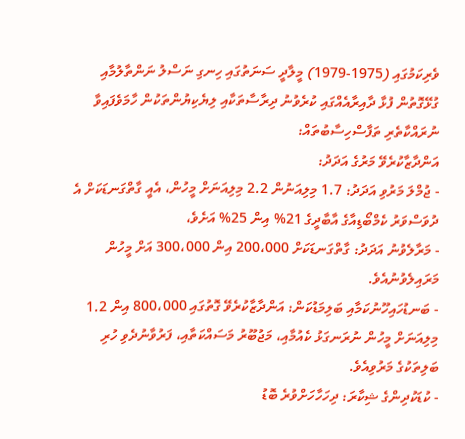ވެރިކަމުގައި (1975-1979) މީލާދީ ސަނަތުގައި ހިނގި ނަސްލު ނަންތާލުމާއި ގުޅޭގޮތުން ފުޅާ ދާއިރާއެއްގައި ކުރެވުނު ދިރާސާތަކާއި ލިޔެކިޔުންތަކުން ހާމަވެފައިވާ ނުރައްކާތެރި ތަފާސްހިސާބުތައް:
އަންދާޒާކުރެވޭ މަރުގެ އަދަދު:
- ޖުމްލަ މަރުވި އަދަދު: 1.7 މިލިއަނުން 2.2 މިލިއަނަށް މީހުން، އެއީ ގާތްގަނޑަކަށް އެ ދުވަސްވަރު ކެމްބޯޑިއާގެ އާބާދީގެ 21% އިން 25% އަށެވެ،
- މަރާލެވުނު އަދަދު: ގާތްގަނޑަކަށް 200،000 އިން 300،000 އަށް މީހުން މަރައިލެވުނުއެވެ.
- ބަނޑުހައިހޫނުކަމާއި ބަލިމަޑުކަން: އަންދާޒާކުރެވޭ ގޮތުގައި 800،000 އިން 1.2 މިލިއަނަށް މީހުން ނުރަނގަޅު ކެއުމާއި، މަޖުބޫރު މަސައްކަތާއި، ފަރުވާނުދެވި ހުރި ބަލިތަކުގެ މަރުވިއެވެ.
- ކުޑަކުދިންގެ ޝިކާރަ: ދިހަހާހަށްވުރެ ބޮޑު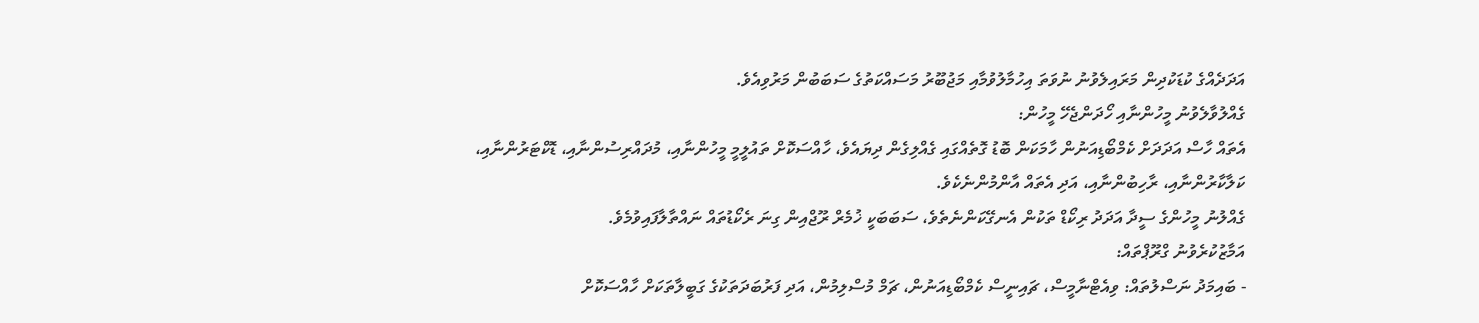އަދަދެއްގެ ކުޑަކުދިން މަރައިލެވުނު ނުވަތަ އިހުމާލުވުމާއި މަޖުބޫރު މަސައްކަތުގެ ސަބަބުން މަރުވިއެވެ.
ގެއްލުވާލެވުނު މީހުންނާއި ހޯދަންޖެހޭ މީހުން:
އެތައް ހާސް އަދަދަށް ކެމްބޯޑިއަނުން ހާމަކަން ބޮޑު ގޮތެއްގައި ގެއްލިގެން ދިޔައެވެ، ހާއްސަކޮށް ތައުލީމީ މީހުންނާއި، މުދައްރިސުންނާއި، ޑޮކްޓަރުންނާއި، ކަލާކާރުންނާއި، ރާހިބުންނާއި، އަދި އެތައް އާންމުންނެކެވެ.
ގެއްލުނު މީހުންގެ ސީދާ އަދަދު ރިކޯޑް ތަކުން އެނގޭކަންނެތެވެ، ސަބަބަކީ ޚުމެރް ރޫޖްއިން ގިނަ ރެކޯޑުތައް ނައްތާލާފައިވުމެވެ.
އަމާޒުކުރެވުނު ގްރޫޕްތައް:
- ބައިމަދު ނަސްލުތައް: ވިއެޓްނާމީސް، ޗައިނީސް ކެމްބޯޑިއަނުން، ޗަމް މުސްލިމުން، އަދި ފަރުބަދަތަކުގެ ގަބީލާތަކަށް ހާއްސަކޮށް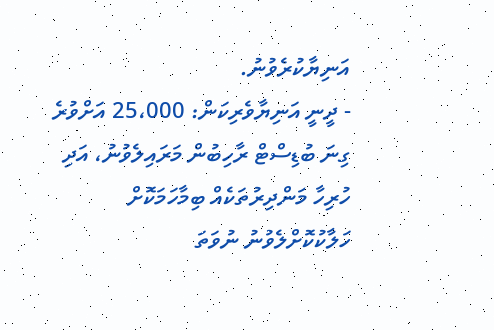އަނިޔާކުރެވުނު.
- ދީނީ އަނިޔާވެރިކަން: 25،000 އަށްވުރެ ގިނަ ބުޑިސްޓް ރާހިބުން މަރައިލެވުނު، އަދި ހުރިހާ މަންދިރުތަކެއް ބިމާހަމަކޮށް ހަލާކުކޮށްލެވުނު ނުވަތަ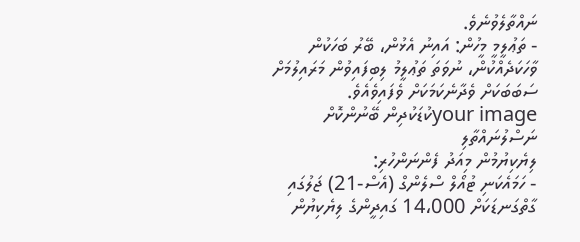ނައްތާލެވުނެވެ.
- ތަޢުލީމީ މީހުން: އައިނު އެޅުން، ބޭރު ބަހަކުން ވާހަކަދެއްކުން، ނުވަތަ ތަޢުލީމު ލިބިފައިވުން މަރައިލުމަށް ސަބަބަކަށް ވެދާނެކަމަކަށް ވެފައިވެއެވެ.
your imageކުޑަކުދިން ބޭނުންކޮށް ނަސްލުނައްތާލި
ލިޔެކިޔުމުން މިއަދު ފެންނަންހުރި:
- ހަމައެކަނި ޓުއޯލް ސްލެންގް (އެސް-21) ޖަލުގައި ގާތްގަނޑަކަށް 14،000 ގައިދީންގެ ލިޔެކިޔުން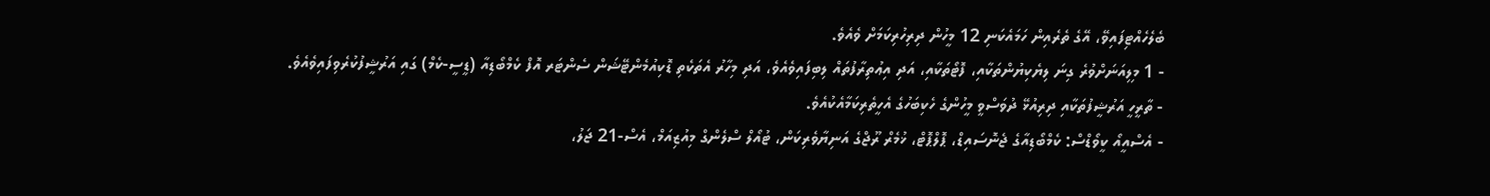ބެލެހެއްޓިފައިވޭ، އޭގެ ތެރެއިން ހަމައެކަނި 12 މީހުން ދިރިހުރިކަމަށް ވެއެވެ.
- 1 މިލިއަނަށްވުރެ ގިނަ ލިޔެކިޔުންތަކާއި، ފޮޓޯތަކާއި، އަދި އިޢުތިރާފުތައް ލިބިފައިވެއެވެ، އަދި މިހާރު އެތަކެތި ޑޮކިއުމެންޓޭޝަން ސެންޓަރ އޮފް ކެމްބޯޑިއާ (ޑީސީ-ކެމް) ގައި އަރުޝީފުކުރެވިފައިވެއެވެ.
- ތާރީހީ އަރުޝީފުތަކާއި ދިރިއުޅޭ ދުވަސްވީ މީހުންގެ ހެކިބަހުގެ އެހީތެރިކަމާއެކުއެވެ.
- އެސްއީއޯ ކީވޯޑްސް: ކެމްބޯޑިއާގެ ޖެނޮސައިޑް، ޕޮލްޕޮޓް، ޚުމެރް ރޫޖްގެ އަނިޔާވެރިކަން، ޓުއޯލް ސްލެންގް މިއުޒިއަމް، އެސް-21 ޖަލު،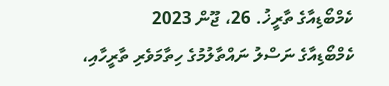ކެމްބޯޑިއާގެ ތާރީޚު. 26، ޖޫން 2023
ކެމްބޯޑިއާގެ ނަސްލު ނައްތާލުމުގެ ހިތާމަވެރި ތާރީހާއި،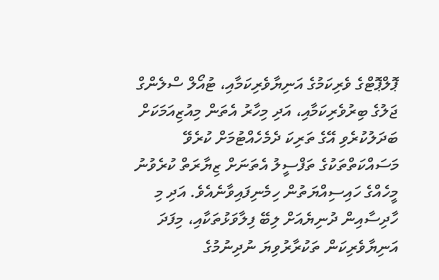ޕޮލްޕޮޓްގެ ވެރިކަމުގެ އަނިޔާވެރިކަމާއި، ޓުއޯލް ސްލެންގް ޖަލުގެ ބިރުވެރިކަމާއި، އަދި މިހާރު އެތަން މިއުޒިއަމަކަށް ބަދަލުކުރެވި އޭގެ ތަރިކަ ދެމެހެއްޓުމަށް ކުރެވޭ މަސައްކަތްތަކުގެ ތަފްސީލު އެތަނަށް ޒިޔާރަތް ކުރެވުނު މީހެއްގެ ހައިސިއްޔަތުން ހިމެނިފައިވާނެއެވެ. އަދި މި ހާދިސާއިން ދުނިޔެއަށް ލިބޭ ފިލާވަޅުތަކާއި، މިފަދަ އަނިޔާވެރިކަން ތަކުރާރުވިޔަ ނުދިނުމުގެ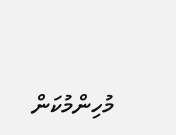މުހިންމުކަން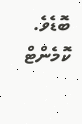ބޮޑެވެ.
ކޮމެންޓް